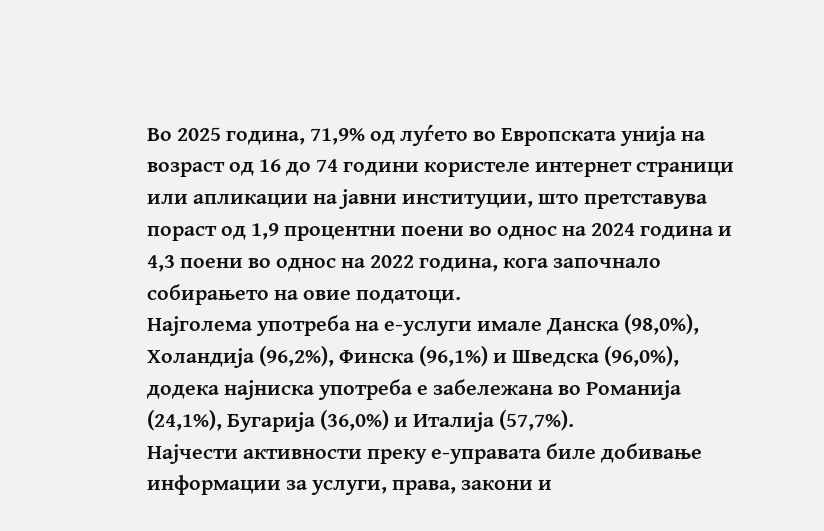Во 2025 година, 71,9% од луѓето во Европската унија на возраст од 16 до 74 години користеле интернет страници или апликации на јавни институции, што претставува пораст од 1,9 процентни поени во однос на 2024 година и 4,3 поени во однос на 2022 година, кога започнало собирањето на овие податоци.
Најголема употреба на е-услуги имале Данска (98,0%), Холандија (96,2%), Финска (96,1%) и Шведска (96,0%), додека најниска употреба е забележана во Романија (24,1%), Бугарија (36,0%) и Италија (57,7%).
Најчести активности преку е-управата биле добивање информации за услуги, права, закони и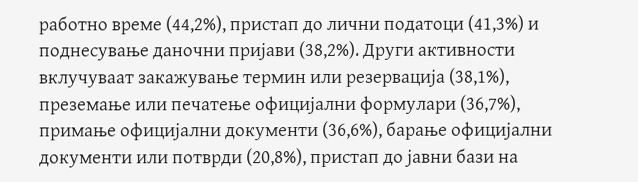работно време (44,2%), пристап до лични податоци (41,3%) и поднесување даночни пријави (38,2%). Други активности вклучуваат закажување термин или резервација (38,1%), преземање или печатење официјални формулари (36,7%), примање официјални документи (36,6%), барање официјални документи или потврди (20,8%), пристап до јавни бази на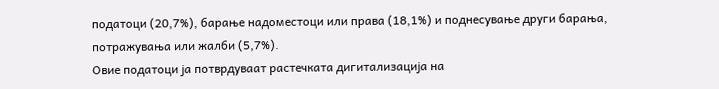податоци (20,7%), барање надоместоци или права (18,1%) и поднесување други барања, потражувања или жалби (5,7%).
Овие податоци ја потврдуваат растечката дигитализација на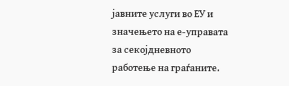јавните услуги во ЕУ и значењето на е-управата за секојдневното работење на граѓаните.